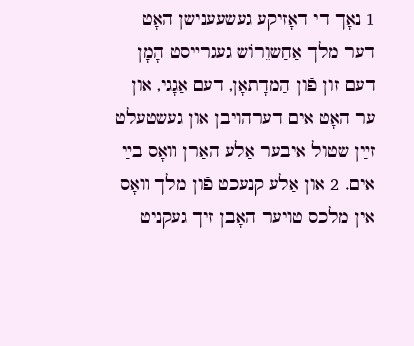1 נאָך די דאָזיקע געשעענישן האָט דער מלך אַחַשוֵרוֹש געגרײסט הָמָן דעם זון פֿון הַמדָתאָן, דעם אַגָגי, און ער האָט אים דערהױבן און געשטעלט זײַן שטול איבער אַלע האַרן װאָס בײַ אים. 2 און אַלע קנעכט פֿון מלך װאָס אין מלכס טױער האָבן זיך געקניט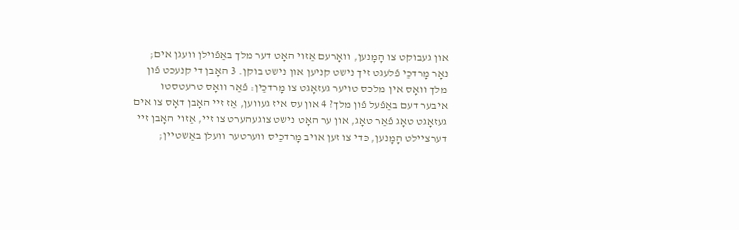און געבוקט צו הָמָנען, װאָרעם אַזױ האָט דער מלך באַפֿױלן װעגן אים; נאָר מָרדכַי פֿלעגט זיך נישט קניען און נישט בוקן. 3 האָבן די קנעכט פֿון מלך װאָס אין מלכס טױער געזאָגט צו מָרדכַין: פֿאַר װאָס טרעטסטו איבער דעם באַפֿעל פֿון מלך? 4 און עס איז געװען, אַז זײ האָבן דאָס צו אים געזאָגט טאָג פֿאַר טאָג, און ער האָט נישט צוגעהערט צו זײ, אַזױ האָבן זײ דערצײלט הָמָנען, כּדי צו זען אױב מָרדכַיס װערטער װעלן באַשטײן;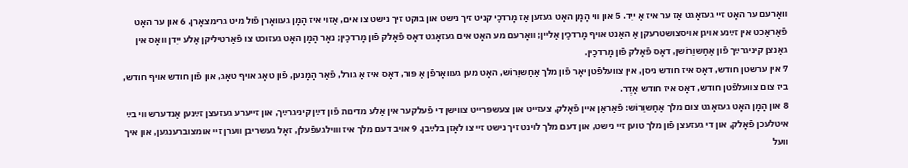װאָרעם ער האָט זײ געזאָגט אַז ער איז אַ ייִד. 5 און װי הָמָן האָט געזען אַז מָרדכַי קניט זיך נישט און בוקט זיך נישט צו אים, אַזױ איז הָמָן געװאָרן פֿול מיט גרימצאָרן. 6 און ער האָט פֿאַראַכט אין זײַנע אױגן אױסצושטרעקן אַ האַנט אױף מָרדכַין אַלײן; װאָרעם מע האָט אים געזאָגט דאָס פֿאָלק פֿון מָרדכַין; נאָר הָמָן האָט געזוכט צו פֿאַרטיליקן אַלע ייִדן װאָס אין גאַנצן קיניגרײַך פֿון אַחַשוֵרוֹשן, דאָס פֿאָלק פֿון מָרדכַין.
7 אין ערשטן חודש, דאָס איז חודש ניסן, אין צװעלפֿטן יאָר פֿון מלך אַחַשוֵרוֹש, האָט מען געװאָרפֿן אַ פּור, דאָס איז אַ גורל, פֿאַר הָמָנען, פֿון טאָג אױף טאָג, און פֿון חודש אױף חודש, ביז צום צװעלפֿטן חודש, דאָס איז חודש אָדֶר.
8 און הָמָן האָט געזאָגט צום מלך אַחַשוֵרוֹש: פֿאַראַן אײן פֿאָלק, צעזײט און צעשפּרײט צװישן די פֿעלקער אין אַלע מדינות פֿון דײַן קיניגרײַך, און זײערע געזעצן זײַנען אַנדערש װי בײַ איטלעכן פֿאָלק, און די געזעצן פֿון מלך טוען זײ נישט, און דעם מלך לױנט זיך נישט זײ צו לאָזן בלײַבן. 9 אױב דעם מלך איז װױלגעפֿעלן, זאָל געשריבן װערן זײ אומצוברענגען, און איך װעל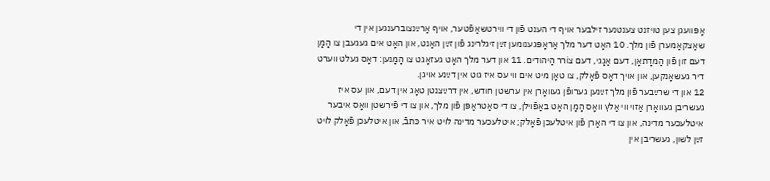אָפּװעגן צען טױזנט צענטנער זילבער אױף די הענט פֿון די װירטשאַפֿטער, אױף אַרײַנצוברענגען אין די שאַצקאַמערן פֿון מלך. 10 האָט דער מלך אַראָפּגענומען זײַן זיגלרינג פֿון זײַן האַנט, און האָט אים געגעבן צו הָמָן דעם זון פֿון הַמדָתאָן, דעם אַגָגי, דעם צוֹרר הַיהודים. 11 און דער מלך האָט געזאָגט צו הָמָנען: דאָס געלט װערט דיר געשאָנקען, און אױך דאָס פֿאָלק, צו טאָן מיט אים װי עס איז גוט אין דײַנע אױגן.
12 און די שרײַבער פֿון מלך זײַנען גערופֿן געװאָרן אין ערשטן חודש, אין דרײַצנטן טאָג אין דעם, און עס איז געשריבן געװאָרן אַזױ װי אַלץ װאָס הָמָן האָט באַפֿױלן, צו די סאַטראַפּן פֿון מלך, און צו די פֿירשטן װאָס איבער איטלעכער מדינה, און צו די האַרן פֿון איטלעכן פֿאָלק; איטלעכער מדינה לױט איר כּתבֿ, און איטלעכן פֿאָלק לױט זײַן לשון, געשריבן אין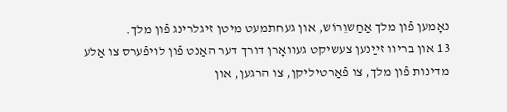נאָמען פֿון מלך אַחַשוֵרוֹש, און געחתמעט מיטן זיגלרינג פֿון מלך.
13 און בריװ זײַנען צעשיקט געװאָרן דורך דער האַנט פֿון לױפֿערס צו אַלע מדינות פֿון מלך, צו פֿאַרטיליקן, צו הרגען, און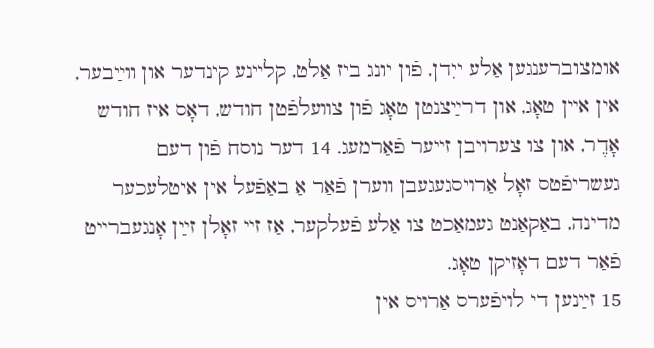אומצוברענגען אַלע ייִדן, פֿון יונג ביז אַלט, קלײנע קינדער און װײַבער, אין אײן טאָג, און דרײַצנטן טאָג פֿון צװעלפֿטן חודש, דאָס איז חודש אָדֶר, און צו צערױבן זײער פֿאַרמעג. 14 דער נוסח פֿון דעם געשריפֿטס זאָל אַרױסגעגעבן װערן פֿאַר אַ באַפֿעל אין איטלעכער מדינה, באַקאַנט געמאַכט צו אַלע פֿעלקער, אַז זײ זאָלן זײַן אָנגעברײט פֿאַר דעם דאָזיקן טאָג.
15 זײַנען די לױפֿערס אַרױס אין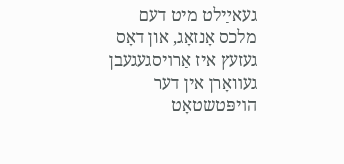געאײַלט מיט דעם מלכס אָנזאָג, און דאָס געזעץ איז אַרױסגעגעבן געװאָרן אין דער הױפּטשטאָט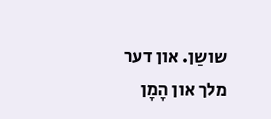שושַן. און דער מלך און הָמָן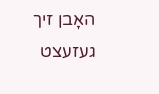האָבן זיך געזעצט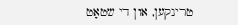טרינקען, און די שטאָט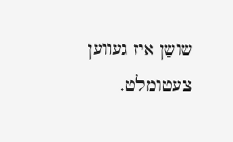שושַן איז געװען צעטומלט.